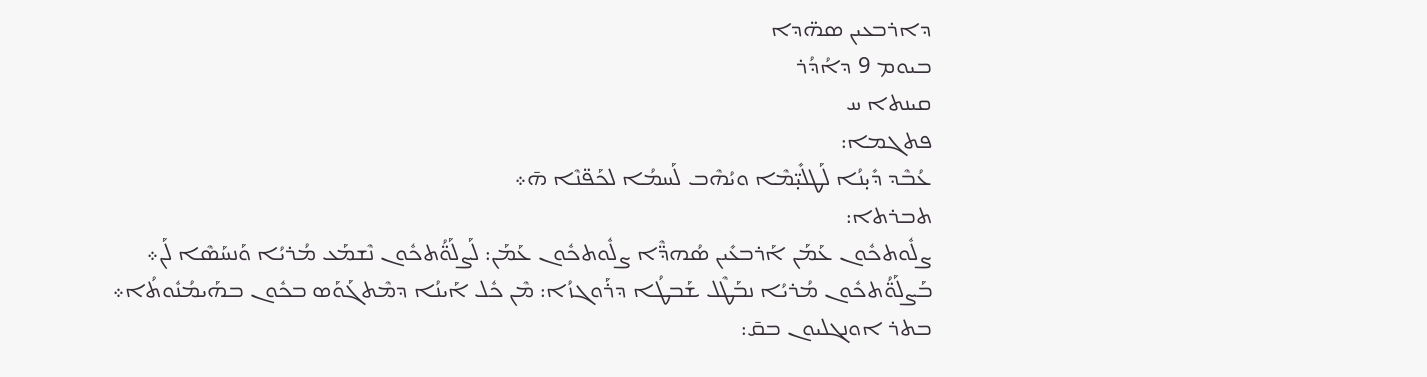ܕܐܪܒܥܝܢ ܣܗ̈ܕܐ
ܒܝܘܡ 9 ܕܐܳܕܳܪ
ܩܝܢܬܐ ܚ
ܦܬܓܡܐ:
ܥܳܒܶܕ ܕܺܝ̣ܢܳܐ ܠܰܛܠܺܝ̣̈ܡܶܐ ܘܝܳܗܶܒ ܠܰܚܡܳܐ ܠܟܰܦ̈ܢܶܐ ܗ̄܀
ܬܒܪܬ‌ܐ:
ܨܠܽܘܬܟܽܘܢ ܥܰܡܰܢ ܐܰܪܒܥܺܝܢ ܣܳܗܕ̈ܶܐ ܨܠܽܘܬܟܽܘܢ ܥܰܡܰܢ: ܠܰܨܠܰܘ̈ܳܬܟܽܘܢ ܢܶܫܡܰܥ ܡܳܪܝܳܐ ܘܰܢܚܰܣܶܐ ܠܰܢ܀
ܒܰܨܠܰܘ̈ܳܬܟܽܘܢ ܡܳܪܝܳܐ ܢܒܰܛܶܠ ܫܰܒܛܳܐ ܕܪܰܘܓܙܳܐ: ܡܶܢ ܟܽܠ ܐܰܝܢܳܐ ܕܡܶܬܓܰܘܰܣ ܒܟܽܘܢ ܒܗܰܝܡܳܢܽܘܬܳܐ܀
ܒܬܪ ܐܘܢܓܠܝܘܢ ܒܩ̄: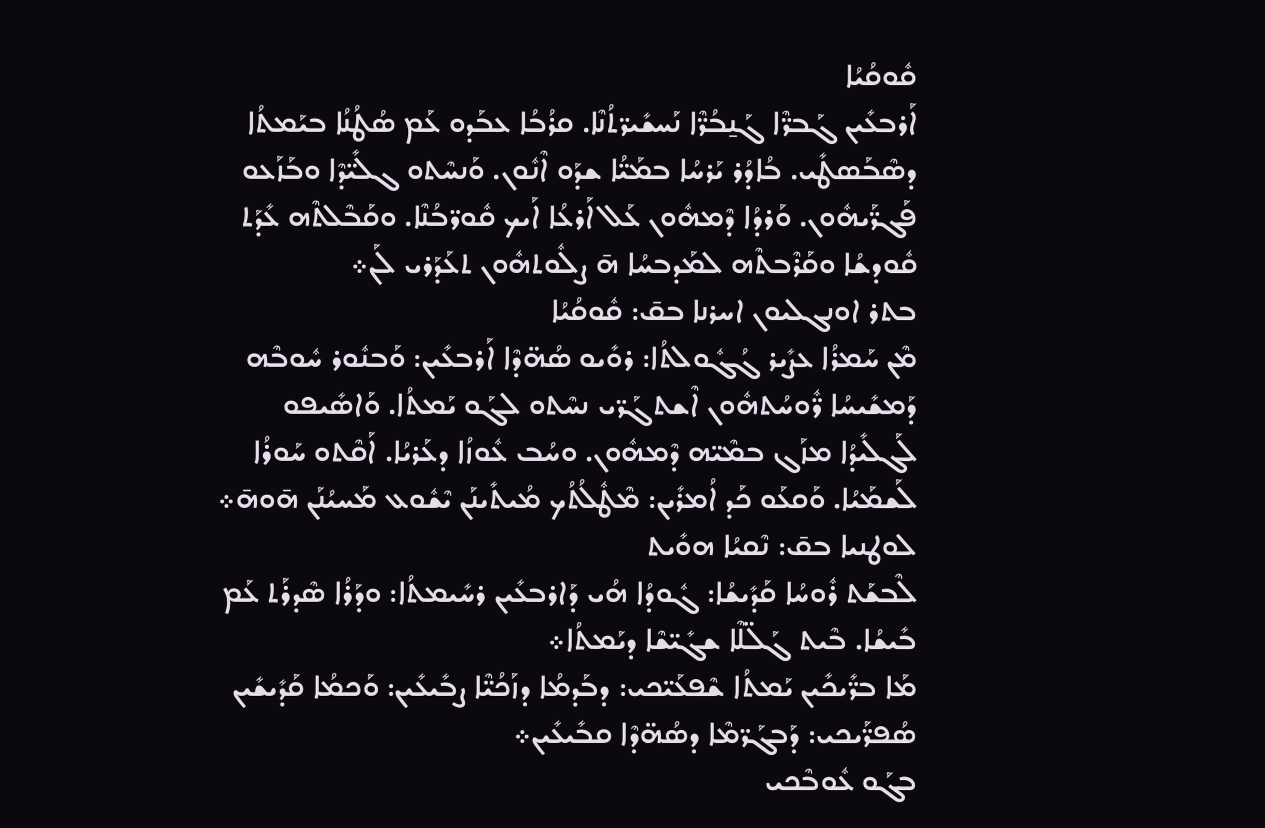ܩܽܘܩܳܝܳܐ
ܐܰܪܒܥܺܝܢ ܓܰܒܪ̈ܶܐ ܓܰܢ̱ܒܳܪ̈ܶܐ ܢܰܚܫܺܝܪ̈ܬܳܢܶܐ. ܩܪܳܒܳܐ ܥܒܰܕܘ ܥܰܡ ܣܳܛܳܢܳܐ ܒܝܰܡܬܳܐ ܕܣܶܒܰܣܛܺܝ. ܒܳܐܕܳܪ ܝܰܪܚܳܐ ܒܡܰܝ̈ܳܐ ܫܕܰܘ ܐܶܢܽܘܢ. ܘܰܢܚܶܬܘ ܓܠܺܝ̈ܕܶܐ ܘܒܰܙܰܥܘ ܦܰܓܪ̈ܰܝܗܽܘܢ. ܘܰܪܕܳܐ ܕܶܡܗܽܘܢ ܥܰܠ ܐܰܪܥܳܐ ܐܰܝܟ ܩܽܘܪ̈ܒܳܢܶܐ. ܘܩܰܒܶܠܬܶܗ ܥܺܕܰܬ ܩܽܘܕܫܳܐ ܘܩܰܪܶܒܬܶܗ ܠܡܰܕܒܚܳܐ ܗ̄ ܨܠܽܘܬܗܽܘܢ ܬܥܰܕܰܪܝ ܠܰܢ܀
ܒܬܪ ܐܘܢܓܠܝܘܢ ܐܚܪܢܐ ܒܩ̄: ܩܽܘܩܳܝܳܐ
ܡܶܢ ܚܰܡܪܳܐ ܥܨܺܝܪ ܓܳܓܽܘܠܬܳܐ: ܪܘܺܝܘ ܣܳܗ̈ܕܶܐ ܐܰܪܒܥܺܝܢ: ܘܰܒܢܽܘܪ ܚܽܘܒܶܗ ܕܰܡܫܺܝܚܳܐ ܪ̈ܽܘܚܳܬܗܽܘܢ ܐܶܫܬܓܰܪ̈ܝ ܢܚܶܬܘ ܠܓܰܘ ܝܰܡܬܳܐ. ܘܰܐܣܺܝܦܘ ܠܰܓܠܺܝܕܳܐ ܡܙܰܓ ܒܡܶܝ̈ܗ ܕܶܡܗܽܘܢ. ܘܚܳܒ ܥܽܘܙܳܐ ܕܥܰܪܝܳܐ. ܐܰܩܶܬܘ ܚܰܘܪܳܐ ܠܰܫܡܰܝܳܐ. ܘܰܩܥܰܘ ܟܰܕ ܐܳܡܪܺܝܢ: ܡܶܛܽܠܳܬܳܟ ܡܳܝܬܺܝܢܰܢ ܝܶܫܽܘܥ ܡܰܚܝܳܢܰܢ ܗ̄ܘܗ̄܀
ܠܘܛܢܝܐ ܒܩ̄: ܢܶܩܝܳܐ ܗܘܺܝܬ
ܠܶܒܫܰܬ ܪܽܘܚܳܐ ܩܰܕܺܝܫܳܐ: ܓܽܘܕܳܐ ܗܳܝ ܕܰܐܪܒܥܺܝܢ ܪܚܺܝܡܬܳܐ: ܘܕܰܪܳܐ ܣܶܕܪܰܬ ܥܰܡ ܒܺܝܫܳܐ. ܒܶܝܬ ܓܰܠ̈ܠܶܐ ܫܓܺܝ̈ܫܶܐ ܕܝܰܡܬܳܐ܀
ܡܰܐ ܒܪ̈ܺܝܟܺܝܢ ܝܰܡܬܳܐ ܫܶܦܥܰܝ̈ܟܝ: ܕܒܰܕܡܳܐ ܕܙܰܟܳܝ̈ܶܐ ܨܒܺܝܥܺܝܢ: ܘܰܟܡܳܐ ܩܰܕܺܝܫܺܝܢ ܣܳܦܪ̈ܰܝܟܝ: ܕܰܒܓܰܪ̈ܡܶܐ ܕܣܳܗ̈ܕܶܐ ܩܒܺܝܥܺܝܢ܀
ܒܓܰܘ ܥܽܘܒܶܟܝ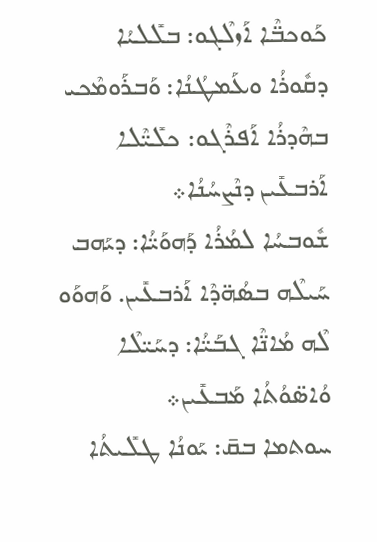ܟܰܘܟܒ̈ܶܐ ܐܰܙܠܶܓܘ: ܒܠܺܠܝܳܐ ܕܩܽܘܪܳܐ ܘܥܰܡܛܳܢܳܐ: ܘܰܒܪܰܘܡܶܟܝ ܒܗܶܕܪܳܐ ܐܰܦܪܶܓܘ: ܟܠܺܝ̈ܶܠܐ ܐܰܪܒܥܺܝܢ ܕܢܶܨܚܳܢܳܐ܀
ܫܽܘܒܚܳܐ ܠܡܳܪܳܐ ܕܰܗܘܰܝ̈ܳܐ: ܕܝܰܗܒ ܚܰܝܠܶܗ ܒܣܳܗ̈ܕܶܐ ܐܰܪܒܥܺܝܢ. ܘܰܗܘܰܘ ܠܶܗ ܡܳܐܢ̈ܶܐ ܓܒܰܝ̈ܳܐ: ܕܚܰܝ̈ܠܶܐ ܘܳܐܣ̈ܘܳܬܳܐ ܡܰܒܥܺܝܢ܀
ܚܘܬܡܐ ܒܩ̄: ܝܰܘܢܳܐ ܛܠܺܝܬܳܐ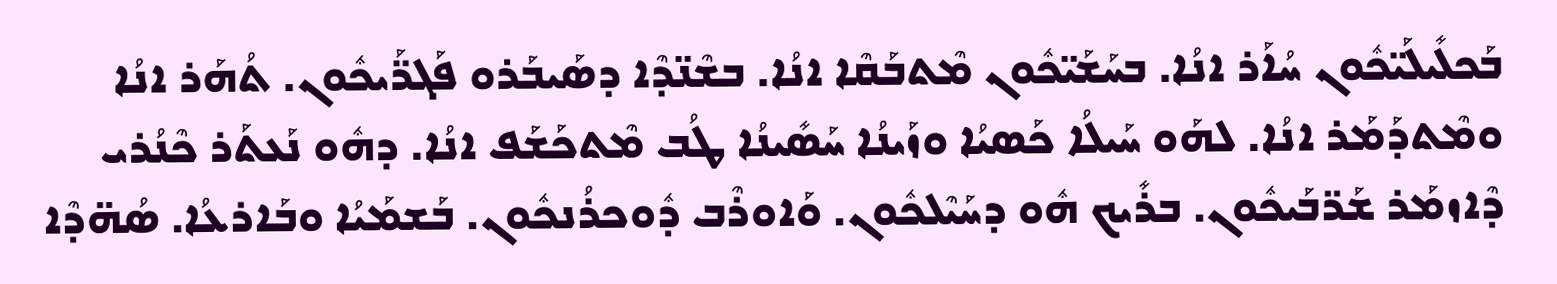ܒܰܟܠܺܝܠܰܝ̈ܟܽܘܢ ܚܳܐܰܪ ܐܢܳܐ. ܒܚܰܫܰܝ̈ܟܽܘܢ ܡܶܬܒܰܩܶܐ ܐܢܳܐ. ܒܫܶܢ̈ܕܶܐ ܕܣܰܝܒܰܪܘ ܦܰܓܪ̈ܰܝܟܽܘܢ. ܬܳܗܰܪ ܐܢܳܐ ܘܡܶܬܕܰܡܰܪ ܐܢܳܐ. ܠܗܰܘ ܚܰܝܠܳܐ ܟܰܣܝܳܐ ܘܙܰܝܢܳܐ ܚܰܣܺܝܢܳܐ ܛܳܒ ܡܶܬܟܰܫܰܦ ܐܢܳܐ. ܕܗܽܘ ܢܰܥܬܰܪ ܟܶܢܳܪܝ ܕܶܐܙܡܰܪ ܫܰܪ̈ܒܰܝܟܽܘܢ. ܒܪܺܝܟ ܗܽܘ ܕܚܰܝܶܠܟܽܘܢ. ܘܰܐܘܪܶܒ ܕܽܘܟܪܳܢܟܽܘܢ. ܒܰܫܡܰܝܳܐ ܘܒܰܐܪܥܳܐ. ܣܳܗ̈ܕܶܐ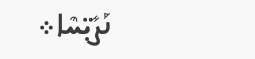ܢܰܨܺܝ̣̈ܚܶܐ܀